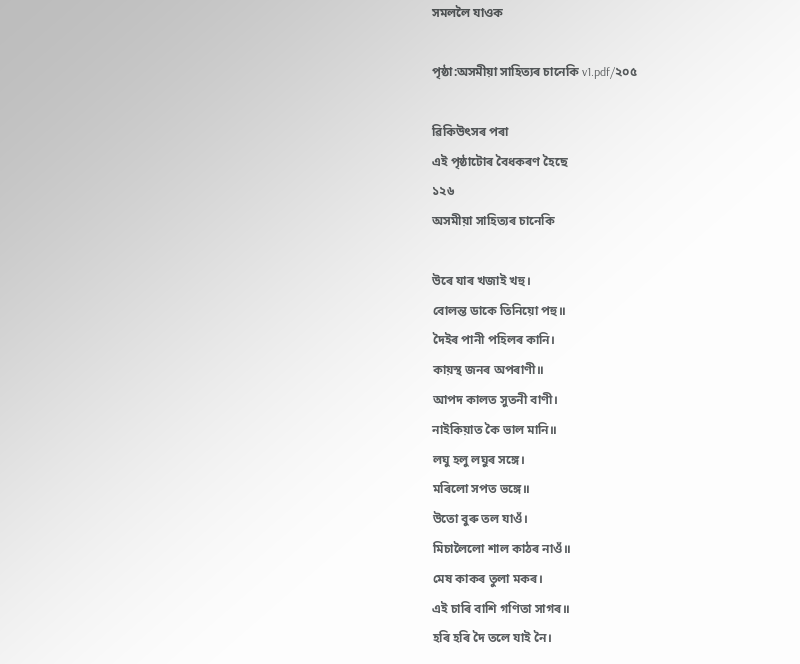সমললৈ যাওক

পৃষ্ঠা:অসমীয়া সাহিত্যৰ চানেকি v1.pdf/২০৫

ৱিকিউৎসৰ পৰা
এই পৃষ্ঠাটোৰ বৈধকৰণ হৈছে
১২৬
অসমীয়া সাহিত্যৰ চানেকি

উৰে যাৰ খজাই খহু।
বোলন্ত ডাকে তিনিয়ো পহু॥
দৈইৰ পানী পহিলৰ কানি।
কায়স্থ জনৰ অপৰাণী॥
আপদ কালত সুতনী বাণী।
নাইকিয়াত কৈ ভাল মানি॥
লঘু হলু লঘুৰ সঙ্গে।
মৰিলো সপত ভঙ্গে॥
উতো বুৰু তল যাওঁ।
মিচালৈলো শাল কাঠৰ নাওঁ॥
মেষ কাকৰ তুলা মকৰ।
এই চাৰি বাশি গণিতা সাগৰ॥
হৰি হৰি দৈ তলে যাই নৈ।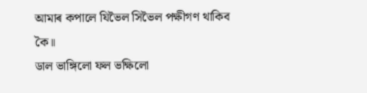আমাৰ কপালে যিভৈল সিভৈল পক্ষীগণ থাকিব কৈ॥
ডাল ভাঙ্গিলো ফল ভক্ষিলো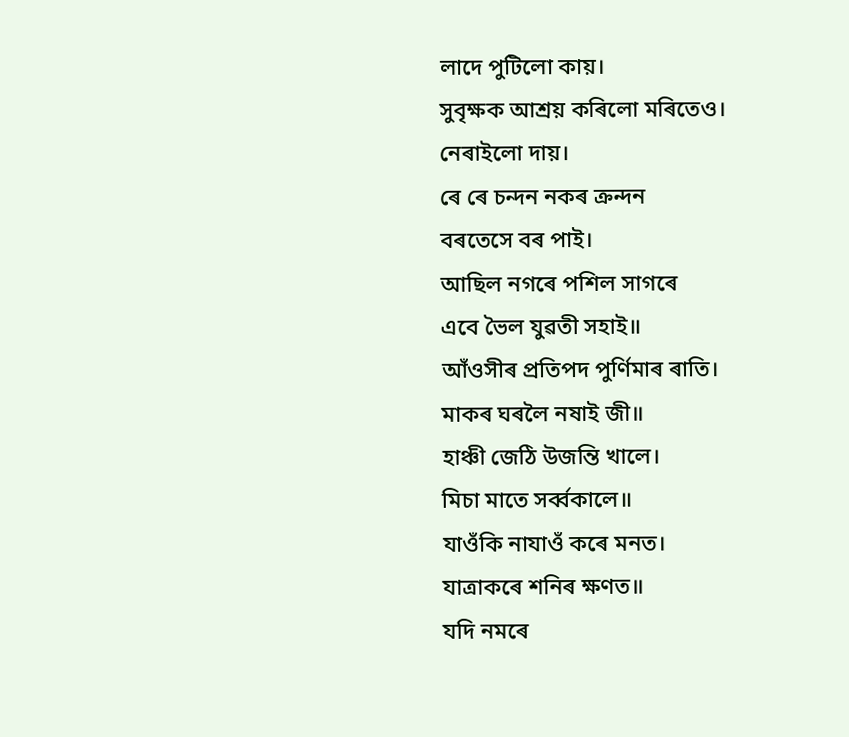লাদে পুটিলো কায়।
সুবৃক্ষক আশ্ৰয় কৰিলো মৰিতেও।
নেৰাইলো দায়।
ৰে ৰে চন্দন নকৰ ক্ৰন্দন
বৰতেসে বৰ পাই।
আছিল নগৰে পশিল সাগৰে
এবে ভৈল যুৱতী সহাই॥
আঁওসীৰ প্ৰতিপদ পুৰ্ণিমাৰ ৰাতি।
মাকৰ ঘৰলৈ নষাই জী॥
হাঞ্চী জেঠি উজন্তি খালে।
মিচা মাতে সৰ্ব্বকালে॥
যাওঁকি নাযাওঁ কৰে মনত।
যাত্ৰাকৰে শনিৰ ক্ষণত॥
যদি নমৰে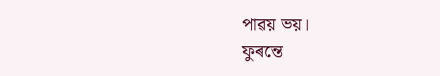পাৱয় ভয়।
ফুৰন্তে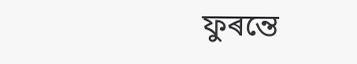ফুৰন্তে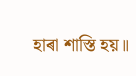হাৰা শাস্তি হয়॥